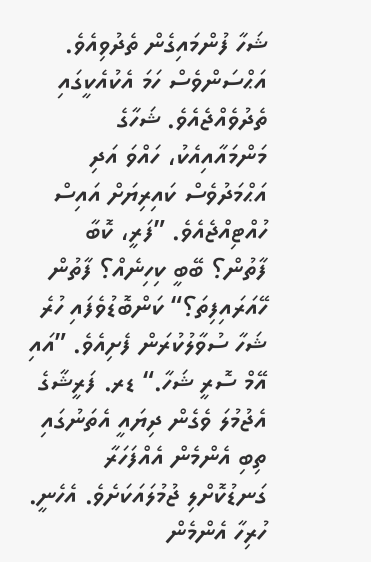ޝަހާ ފުންމައިގެން ތެދުވިއެވެ. އަޙްސަންވެސް ހަމަ އެކުއެކީގައި ތެދުވެއްޖެއެވެ. ޝަހާގެ މަންމައާއިއެކު، ހައްވަ އަދި އަޙްމަދުވެސް ކައިރިޔަށް އައިސް ހުއްޓިއްޖެއެވެ. ”ފަރީ، ކޮބާ ފާތުން؟ ބޭބީ ކިހިނެއް؟ ފާތުން ހޭއަރައިފިތަ؟“ ކަންބޮޑުވެފައި ހުރެ ޝަހާ ސުވާލުކުރަން ފެށިއެވެ. ”އައި އޭމް ސޮރީ ޝަހާ.“ ޑރ. ފަރީޝާގެ އެޖުމުލަ ވެގެން ދިޔައީ އެތަނުގައި ތިބި އެންމެން އެއްފަހަރާ ގަނޑުކޮށްލި ޖުމުލައަކަށެވެ. އެހެނީ. ހުރިހާ އެންމެން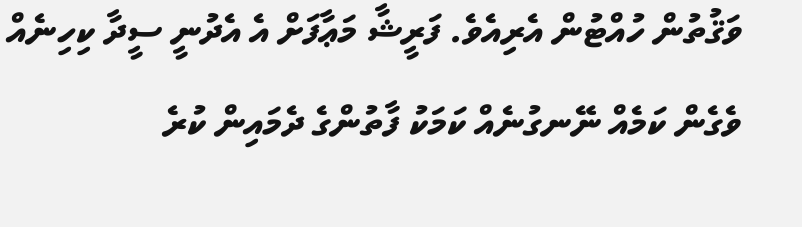ވަޤުތުން ހުއްޓުން އެރިއެވެ. ފަރީޝާ މަޢާފަށް އެ އެދުނީ ސީދާ ކިހިނެއް ވެގެން ކަމެއް ނޭނގުނެއް ކަމަކު ފާތުންގެ ދެމައިން ކުރެ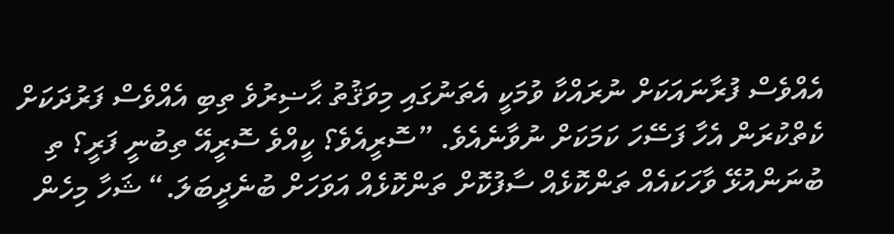އެއްވެސް ފުރާނައަކަށް ނުރައްކާ ވުމަކީ އެތަނުގައި މިވަޤުތު ޙާޟިރުވެ ތިބި އެއްވެސް ފަރުދަކަށް ކެތްކުރަން އެހާ ފަސޭހަ ކަމަކަށް ނުވާނެއެވެ. ”ސޮރީއެވެ؟ ކީއްވެ ސޮރީއޭ ތިބުނީ ފަރީ؟ ތި ބުނަންއުޅޭ ވާހަކައެއް ތަންކޮޅެއް ސާފުކޮށް ތަންކޮޅެއް އަވަހަށް ބުނެދީބަލަ.“ ޝަހާ މިހެން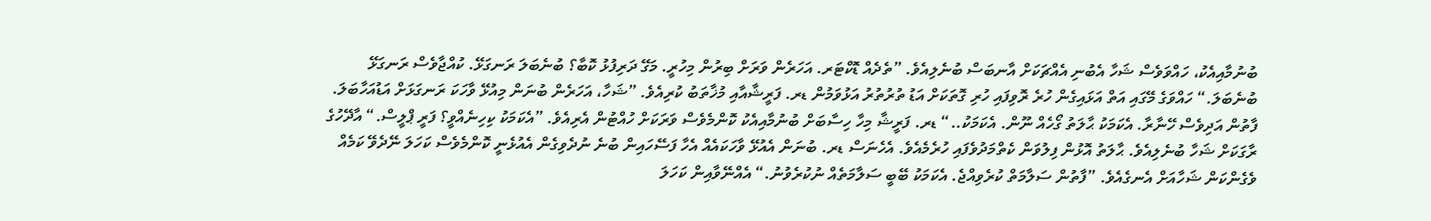ބުނުމާއިއެކު، ހައްވަވެސް ޝަހާ އެބުނި އެއްޗަކަށް އާނބަސް ބުނެލިއެވެ. ”ތެދެއް ޑޮކްޓަރ. އަހަރެން ވަރަށް ބިރުން މިހުރީ. މަގޭ ދަރިފުޅު ކޮބާ؟ ބުނެބަލަ ރަނގަޅޭ. ކުއްޖާވެސް ރަނގަޅޭ ބުނެބަލަ.“ ހައްވަގެ މޭގައި އަތް އަޅައިގެން ހުރެ ރޮވިފައި ހުރި ގޮތަކަށް އަޑު ތުރުތުރު އަޅުވަމުން ޑރ. ފަރީޝާއާއި މުޚާތަބު ކުރިއެވެ. ”ޝަހާ، އަހަރެން ބުނަން މިއުޅޭ ވާހަކަ ރަނގަޅަށް އަޑުއަހާބަލަ. ފާތުން އަދިވެސް ހޭނާރާ. އެކަމަކު ޙާލަތު ގޯހެއް ނޫން. އެކަމަކު..“ ޑރ. ފަރީޝާ މިހާ ހިސާބަށް ބުނުމާއިއެކު ކޮންމެވެސް ވަރަކަށް ހުއްޓުން އެރިއެވެ. ”އެކަމަކު ކިހިނެއްވީ؟ ފަރީ ޕްލީސް.“ އާދޭހުގެ ރާގަކަށް ޝަހާ ބުނެލިއެވެ. ޙާލަތު އޮޅުން ފިލުވަން ކެތްމަދުވެފައި ހުރެމެއެވެ. އެހެނަސް ޑރ. ބުނަން އެއުޅޭ ވާހަކައެއް އެހާ ފަސޭހައިން ބުނެ ނުދެވިގެން އެއުޅެނީ ކޮންމެވެސް ކަހަލަ ނޭދެވޭ ކަމެއް ވެގެންކަން ޝަހާއަށް އެނގެއެވެ. ”ފާތުން ސަލާމަތް ކުރެވިއްޖެ. އެކަމަކު ބޭބީ ސަލާމަތެއް ނުކުރެވުނު.“ އެއްނޭވާއިން ކަހަލަ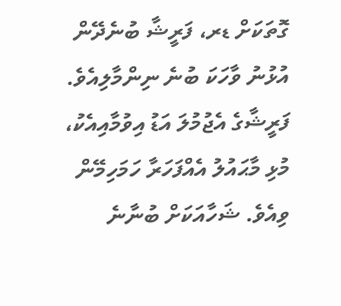ގޮތަކަށް ޑރ، ފަރީޝާ ބުނެދޭން އުޅުނު ވާހަކަ ބުނެ ނިންމާލިއެވެ. ފަރީޝާގެ އެޖުމުލަ އަޑު އިވުމާއިއެކު، މުޅި މާޙައުލު އެއްފަހަރާ ހަމަހިމޭން ވިއެވެ. ޝަހާއަކަށް ބުނާނެ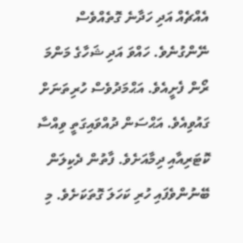އެއްޗެއް އަދި ހަދާނެ ގޮތެއްވެސް ނޭންގުނެވެ. ހައްވަ އަދި ޝަހާގެ މަންމަ ރޯން ފެށީއެވެ. އަޙްމަދުވެސް ހުރިތަނަށް ގައުވިއެވެ. އަޙްސަން ދުއްވައިގަތީ ވިއްސާ ކޮޓަރިއާއި ދިމާއަށެވެ. ފާތުން ދެކިލަން ބޭނުންވެފައި ހުރި ކަހަލަ ގޮތަކަށެވެ. މި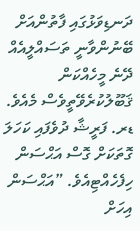ދަނޑިވަޅުގައި ފާތުންއަށް ބޭނުންވާނީ ތަސައްލީއެއް ދޭނެ މީހެއްކަން ޤަބޫލުކުރެވޭތީވެސް މެއެވެ. ޑރ. ފަރީޝާ ދުވެފައި ކަހަލަ ގޮތަކަށް ގޮސް އަޙްސަން ހިފެހެއްޓިއެވެ. ”އަޙްސަން އިހަށް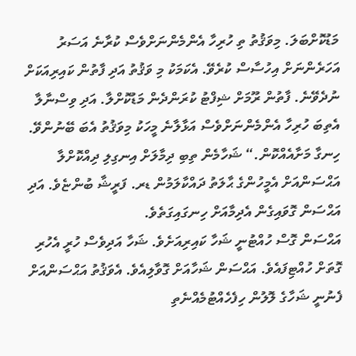މަޑުކޮށްބަލަ. މިވަޤުތު ތި ހުރިހާ އެންމެންނަށްވެސް ކުރާނެ އަސަރު އަހަރެންނަށް އިހުސާސް ކުރެވޭ. އެކަމަކު މި ވަޤުތު އަދި ފާތުން ކައިރިއަކަށް ނުދެވޭނެ. ފާތުން ރޫމަށް ޝިފްޓު ކުރަންދެން މަޑުކޮށްލާ. އަދި ވިސްނާލާ އެތިބަ ހުރިހާ އެންމެންނަށްވެސް އަޅާލާނެ މީހަކު މިވަޤުތު އެބަ ބޭނުންވޭ. ހިނގާ މަށާއެއްކޮން.“ ޝަހާމެން ތިބި ދިމާލަށް އިނގިލި ދިއްކޮށްލާ އަޙްސަންއަށް އެމީހުންގެ ޙާލަތު ދައްކާލަމުން ޑރ. ފަރީޝާ ބުންޏެވެ. އަދި އަޙްސަން ގޮވައިގެން އެދިމާއަށް ހިނގައިގަތެވެ.
އަޙްސަން ގޮސް ހުއްޓުނީ ޝަހާ ކައިރިއަށެވެ. ޝަހާ އަދިވެސް ހުރީ އެހުރި ގޮތަށް ހުއްޓިފައެވެ. އަޙްސަން ޝަހާއަށް ގޮވާލިއެވެ. އެވަޤުތު އަޙްސަންއަށް ފެނުނީ ޝަހާގެ ލޮލުން ހިފެހެއްޓުމެއްނެތި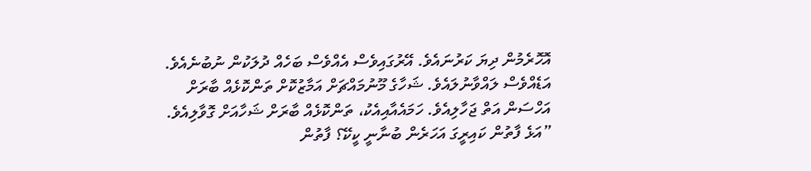އޮހޮރެމުން ދިޔަ ކަރުނައެވެ. އޭރުގައިވެސް އެއްވެސް ބަހެއް ދުލަކުން ނުބުނެއެވެ. އަޑެއްވެސް ލައްވާނުލައެވެ. ޝަހާގެ މޫނުމައްޗަށް އަމާޒުކޮށް ތަންކޮޅެއް ބާރަށް އަހްސަން އަތް ޖަހާލިއެވެ. ހަމައެއާއިއެކު، ތަންކޮޅެއް ބާރަށް ޝަހާއަށް ގޮވާލިއެވެ. ”އަޅެ ފާތުން ކައިރީގަ އަހަރެން ބުނާނީ ކީކޭ؟ ފާތުން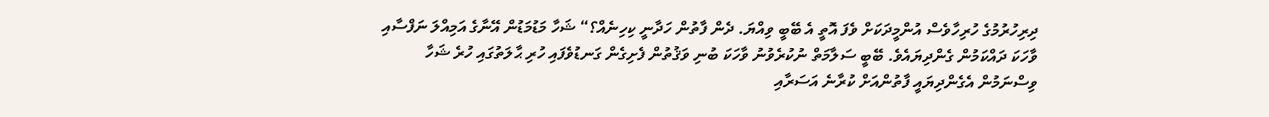ދިރިހުރުމުގެ ހުރިހާވެސް އުންމީދަކަށް ވެފަ އޮތީ އެ ބޭބީ ވިއްޔަ. ދެން ފާތުން ހަދާނީ ކިހިނެއް؟“ ޝަހާ މަޑުމަޑުން އޭނާގެ އަމިއްލަ ނަފްސާއި ވާހަކަ ދައްކަމުން ގެންދިޔައެވެ. ބޭބީ ސަލާމަތް ނުކުރެވުނު ވާހަކަ ބުނި ވަޤުތުން ފެށިގެން ގަނޑުވެފައި ހުރި ޙާލަތުގައި ހުރެ ޝަހާ ވިސްނަމުން އެގެންދިޔައީ ފާތުންއަށް ކުރާނެ އަސަރާއި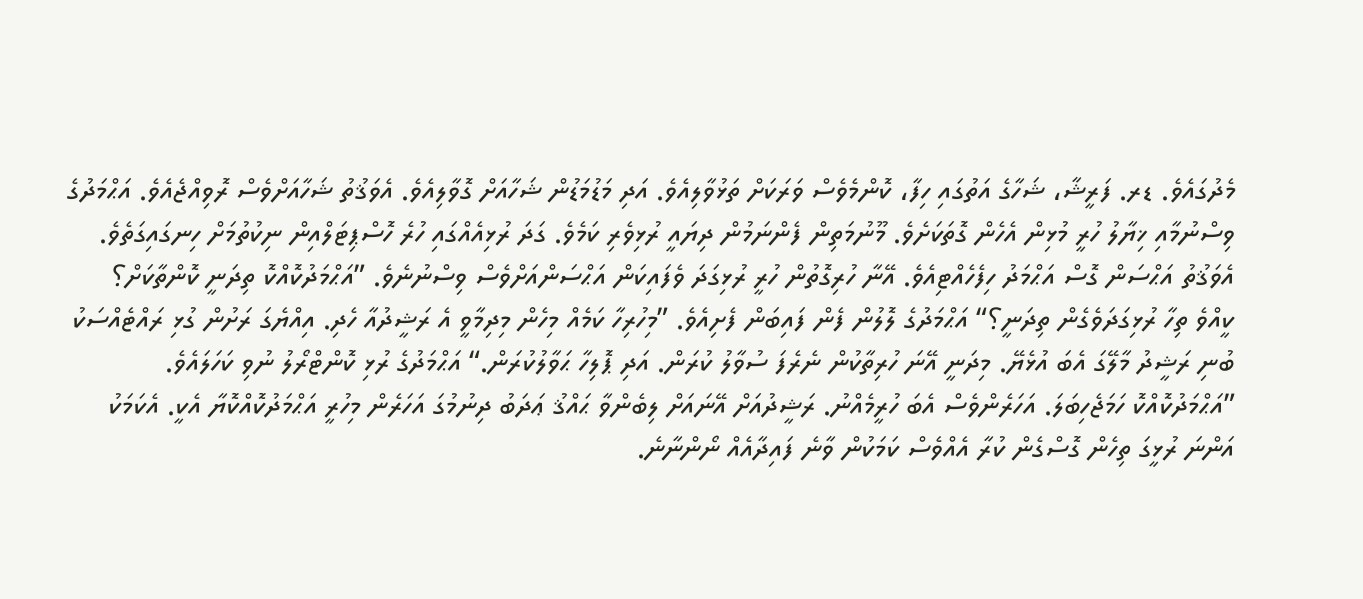މެދުގައެވެ. ޑރ. ފަރީޝާ، ޝަހާގެ އަތުގައި ހިފާ، ކޮންމެވެސް ވަރަކަށް ތަޅުވާލިއެވެ. އަދި މަޑުމަޑުން ޝަހާއަށް ގޮވާލިއެވެ. އެވަޤުތު ޝަހާއަށްވެސް ރޮވިއްޖެއެވެ. އަޙްމަދުގެ ވިސްނުމާއި ޚިޔާލު ހުރީ މުޅިން އެހެން ގޮތަކަށެވެ. މޫނުމަތިން ފެންނަމުން ދިޔައީ ރުޅިވެރި ކަމެވެ. ގަދަ ރުޅިއެއްގައި ހުރެ ހޮސްޕިޓަލްއިން ނިކުތުމަށް ހިނގައިގަތެވެ. އެވަޤުތު އަޙްސަން ގޮސް އަޙްމަދު ހިފެހެއްޓިއެވެ. އޭނާ ހުރިގޮތުން ހުރީ ރުޅިގަދަ ވެފައިކަން އަޙްސަންއަށްވެސް ވިސްނުނެވެ. ”އަޙްމަދުކޮއްކޮ ތިދަނީ ކޮންތާކަށް؟ ކީއްވެ ތިހާ ރުޅިގަދަވެގެން ތިދަނީ؟“ އަޙްމަދުގެ ލޮލުން ފެން ފައިބަން ފެށިއެވެ. ”މިހުރިހާ ކަމެއް މިހެން މިދިމާވީ އެ ރަޝީދުއާ ހެދި. އިއްޔެގަ ރަށުން ގުޅި ރައްޓެއްސަކު ބުނި ރަޝީދު މާލޭގަ އެބަ އުޅެޔޭ. މިދަނީ އޭނަ ހުރިތާކުން ނެރެފަ ސުވާލު ކުރަން. އަދި ޕޮލިހާ ޙަވާލުކުރަން.“ އަޙްމަދުގެ ރުޅި ކޮންޓްރޯލު ނުވި ކަހަލައެވެ. ”އަޙްމަދުކޮއްކޮ ހަމަޖެހިބަލަ. އަހަރެންވެސް އެބަ ހުރީމެއްނު. ރަޝީދުއަށް އޭނައަށް ލިބެންވާ ޙައްޤު ޢަދަބު ދިނުމުގަ އަހަރެން މިހުރީ އަޙްމަދުކޮއްކޮޔާ އެކީ. އެކަމަކު އަންނަ ރުޅީގަ ތިހެން ގޮސްގެން ކުރާ އެއްވެސް ކަމަކުން ވާނެ ފައިދާއެއް ނޯންނާނެ.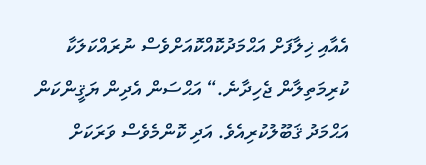އެއާއި ޚިލާފަށް އަޙްމަދުކޮއްކޮއަށްވެސް ނުރައްކަލަކާ ކުރިމަތިލާން ޖެހިދާނެ.“ އަޙްސަން އެދިން ޔަޤީންކަން އަޙްމަދު ޤަބޫލުކުރިއެވެ. އަދި ކޮންމެވެސް ވަރަކަށް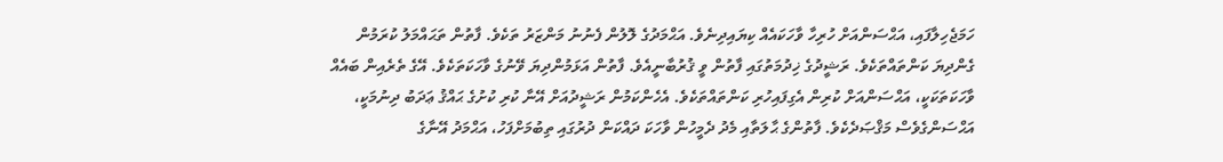ހަމަޖެހިލާފައި، އަޙްސަންއަށް ހުރިހާ ވާހަކައެއް ކިޔައިދިނެވެ. އަޙްމަދުގެ ލޮލުން ފެނުނު މަންޒަރު ތަކެވެ. ފާތުން ތަޙައްމަލު ކުރަމުން ގެންދިޔަ ކަންތައްތަކެވެ. ރަޝީދުގެ ޚިދުމަތުގައި ފާތުން ވީ ޤުރުބާނީއެވެ. ފާތުން އަޅަމުންދިޔަ ވޭނުގެ ވާހަކަތަކެވެ. އޭގެ ތެރެއިން ބައެއް ވާހަކަތަކަކީ، އަޙްސަންއަށް ކުރިން އެގިފައިހުރި ކަންތައްތަކެވެ. އެހެންކަމުން ރަޝީދުއަށް އޭނާ ކުރި ކުށުގެ ޙައްޤު ޢަދަބު ދިނުމަކީ، އަޙްސަންގެވެސް މަޤްޞަދެކެވެ. ފާތުންގެ ޙާލަތާއި މެދު ދެމީހުން ވާހަކަ ދައްކަން ދުރުގައި ތިބުމަށްފަހު، އަޙްމަދު އޭނާގެ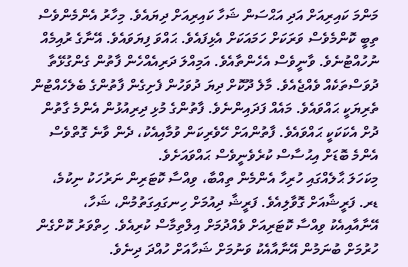މަންމަ ކައިރިއަށް އަދި އަޙްސަން ޝަހާ ކައިރިއަށް ދިޔައެވެ. މިހާރު އެންމެންވެސް ތިބީ ކޮންމެވެސް ވަރަކަށް ހަމައަކަށް އެޅިފައެވެ. ޙައްވަ ފިޔަވައެވެ. އޭނާގެ ރުއިމެއް ނުހުއްޓުނެވެ. ވާނީވެސް އެހެންތާއެވެ. އަމިއްލަ ދަރިއެއްހެން ފާތުން ގެންގުޅޭތާ ދުވަސްތަކެއް ވެއްޖެއެވެ. މާލެ ދޫކޮށް ދިޔަ ދުވަހުން ފެށިގެން ފާތުންގެ ބެލެހެއްޓުން ތެރިޔަކީ ޙައްވައެވެ. މައެއް ފަދައިންނެވެ. ފާތުންގެ މުޅި ދިރިއުޅުން އެންމެ ގާތުން ދުށް އެކަކަކީ ޙައްވައެވެ. ފާތުންއަށް ހޭވެރިކަން ވުމާއިއެކު، ދެން ވާނެ ގޮތްވެސް އެންމެ ބޮޑަށް އިޙުސާސް ކުރެވެނީވެސް ޙައްވައަށެވެ.
މިކަހަލަ ޙާލެއްގައި ހުރިހާ އެންމެން ތިއްބާ، ވިއްސާ ކޮޓަރިން ނަރުހަކު ނިކުމެ، ޑރ. ފަރީޝާއަށް ގޮވާލިއެވެ. ފަރީޝާ ދިއުމަށް ހިނގައިގަތުމުން، ޝަހާ، އޭނާއާއިއެކު ވިއްސާ ކޮޓަރިއަށް ވެއްދުމަށް އިލްތިމާސް ކުރިއެވެ. ހިތްވަރު ކޮށްގެން ހުރުމަށް ބުނަމުން އޭނާއާއެކު ވަނުމަށް ޝަހާއަށް ހުއްދަ ދިނެވެ.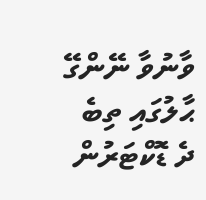ވާނުވާ ނޭންގޭ ޙާލުގައި ތިބެ ދެ ޑޮކްޓަރުން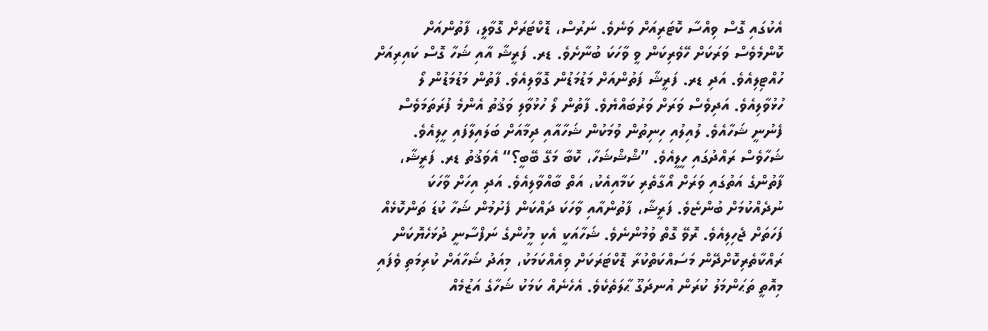އެކުގައި ގޮސް ވިއްސާ ކޮޓަރިއަށް ވަނެވެ. ނަރުސް، ޑޮކްޓަރަށް ގޮވާލީ، ފާތުންއަށް ކޮންމެވެސް ވަރަކަށް ހޭވެރިކަން ވީ ވާހަކަ ބުނާށެވެ. ޑރ. ފަރީޝާ އާއި ޝަހާ ގޮސް ކައިރިއަށް ހުއްޓިލިއެވެ. އަދި ޑރ. ފަރީޝާ ފަތުންއަށް މަޑުމަޑުން ގޮވާލިއެވެ. ފާތުން މަޑުމަޑުން ލޯ ހުޅުވާލިއެވެ. އަދިވެސް ވަރަށް ވަރުބައްޔެވެ. ފާތުން ލޯ ހުޅުވާލި ވަޤުތު އެންމެ ފުރަތަމަވެސް ފެނުނީ ޝަހާއެވެ. ލުއިލުއި ހިނިތުން ވުމަކުން ޝަހާއާއި ދިމާއަށް ބަލައިލާފައި ހީލިއެވެ. ޝަހާވެސް ރައްދުގައި ހީލީއެވެ. ”ޝްޝްޝަހާ، ކޮބާ މަގޭ ބޭބީ؟“ އެވަޤުތު ޑރ. ފަރީޝާ، ފާތުންގެ އަތުގައި ވަރަށް އޯގާތެރި ކަމާއިއެކު، އަތް ބާއްވާލިއެވެ. އަދި އިހަށް ވާހަކަ ނުދެއްކުމަށް ބުންޏެވެ. ފަރީޝާ، ފާތުންއާއި ވާހަކަ ދައްކަން ފެށުމުން ޝަހާ ކުޑަ ތަންކޮޅެއް ފަހަތަށް ޖެހިލިއެވެ. ރޮވޭ ގޮތް ވުމުންނެވެ. ޝަހާއަކީ އެކި މީހުންގެ ނަފްސާނީ ދުޅަހެޔޮކަން ރައްކާތެރިކޮށްދޭން މަސައްކަތްކުރާ ޑޮކްޓަރަކަށް ވިއެއްކަމަކު، މިއަދު ޝަހާއަށް ކުރިމަތި ވެފައި މިއޮތީ ތަޙަންމަލު ކުރަން އުނދަގޫ ޙާލަތެކެވެ. އެހެނެއް ކަމަކު ޝަހާގެ އަޒުމެއް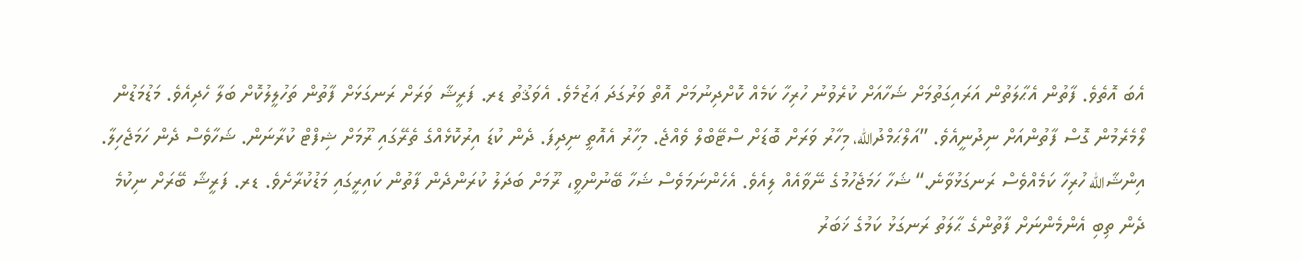އެބަ އޮތެވެ. ފާތުން އެޙާލަތުން އަރައިގަތުމަށް ޝަހާއަށް ކުރެވުނު ހުރިހާ ކަމެއް ކޮށްދިނުމަށް އޮތް ވަރުގަދަ ޢަޒުމެވެ. އެވަޤުތު ޑރ. ފަރީޝާ ވަރަށް ރަނގަޅަށް ފާތުން ތަހުލީލުކޮށް ބަލާ ހެދިއެވެ. މަޑުމަޑުން ލޯމެރެމުން ގޮސް ފާތުންއަށް ނިދުނީއެވެ. ”އަލްޙަމްދުالله، މިހާރު ވަރަށް ބޮޑަށް ސްޓޭބްލް ވެއްޖެ. މިހާރު އެއޮތީ ނިދިފަ. ދެން ކުޑަ އިރުކޮޅެއްގެ ތެރޭގައި ރޫމަށް ޝިފްޓް ކުރާނަން. ޝަހާވެސް ދެން ހަމަޖެހިލާ. އިންޝާالله ހުރިހާ ކަމެއްވެސް ރަނގަޅުވާނެ.“ ޝަހާ ހަމަޖެހުމުގެ ނޭވާއެއް ލިއެވެ. އެހެންނަމަވެސް ޝަހާ ބޭނުންވީ، ރޫމަށް ބަދަލު ކުރަންދެން ފާތުން ކައިރީގައި މަޑުކުރާށެވެ. ޑރ. ފަރީޝާ ބޭރަށް ނިކުމެ ދެން ތިބި އެންމެންނަށް ފާތުންގެ ޙާލަތު ރަނގަޅު ކަމުގެ ޚަބަރު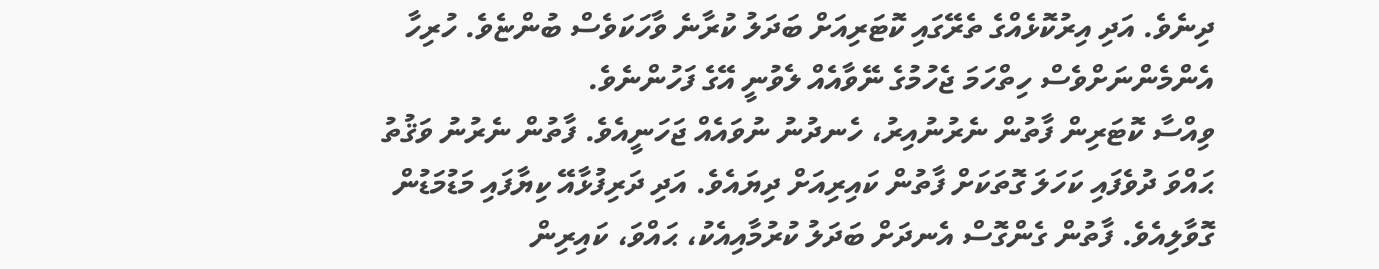ދިނެވެ. އަދި އިރުކޮޅެއްގެ ތެރޭގައި ކޮޓަރިއަށް ބަދަލު ކުރާނެ ވާހަކަވެސް ބުންޏެވެ. ހުރިހާ އެންމެންނަށްވެސް ހިތްހަމަ ޖެހުމުގެ ނޭވާއެއް ލެވުނީ އޭގެ ފަހުންނެވެ.
ވިއްސާ ކޮޓަރިން ފާތުން ނެރުނުއިރު، ހެނދުނު ނުވައެއް ޖަހަނީއެވެ. ފާތުން ނެރުނު ވަޤުތު ޙައްވަ ދުވެފައި ކަހަލަ ގޮތަކަށް ފާތުން ކައިރިއަށް ދިޔައެވެ. އަދި ދަރިފުޅާއޭ ކިޔާފައި މަޑުމަޑުން ގޮވާލިއެވެ. ފާތުން ގެންގޮސް އެނދަށް ބަދަލު ކުރުމާއިއެކު، ޙައްވަ، ކައިރިން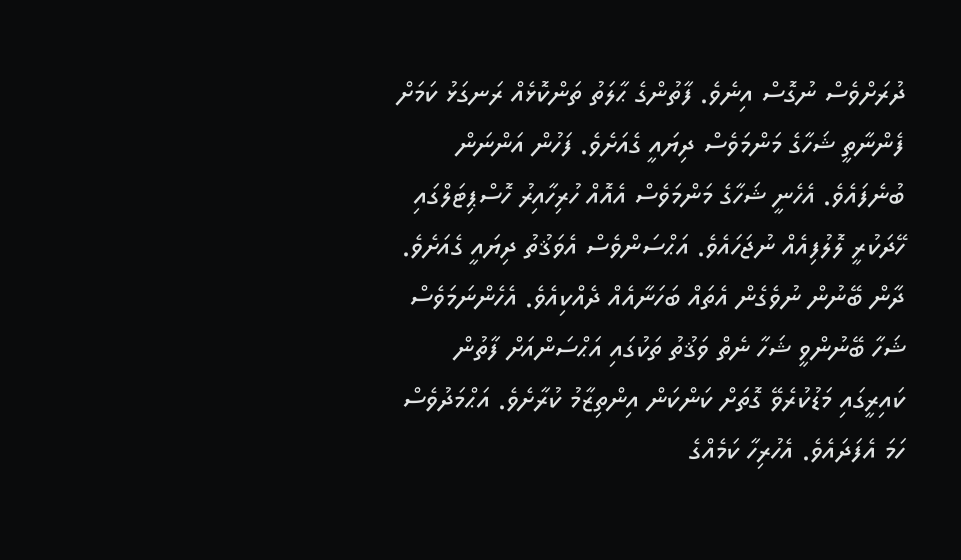ދުރަށްވެސް ނުގޮސް އިނެވެ. ފާތުންގެ ޙާލަތު ތަންކޮޅެއް ރަނގަޅު ކަމަށް ފެންނާތީ ޝަހާގެ މަންމަވެސް ދިޔައީ ގެއަށެވެ. ފަހުން އަންނަން ބުނެފައެވެ. އެހެނީ ޝަހާގެ މަންމަވެސް އެއޮއް ހުރިހާއިރު ހޮސްޕިޓަލްގައި ހޭދަކުރީ ލޮލުފިއެއް ނުޖަހައެވެ. އަޙްސަންވެސް އެވަޤުތު ދިޔައީ ގެއަށެވެ. ދާން ބޭނުން ނުވެގެން އެތައް ބަހަނާއެއް ދެއްކިއެވެ. އެހެންނަމަވެސް ޝަހާ ބޭނުންވީ ޝަހާ ނެތް ވަޤުތު ތަކުގައި އަޙްސަންއަށް ފާތުން ކައިރީގައި މަޑުކުރެވޭ ގޮތަށް ކަންކަން އިންތިޒާމު ކުރާށެވެ. އަޙްމަދުވެސް ހަމަ އެފަދައެވެ. އެހުރިހާ ކަމެއްގެ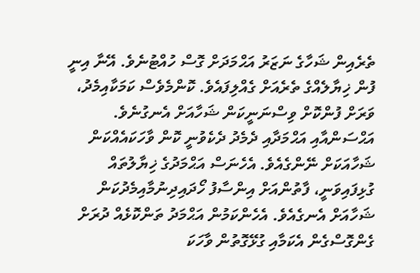ތެރެއިން ޝަހާގެ ނަޒަރު އަޙްމަދަށް ގޮސް ހުއްޓުނެވެ. އޭނާ އިނީ ފުން ޚިޔާލެއްގެ ތެރެއަށް ގެއްލިފައެވެ. ކޮންމެވެސް ކަމަކާއިމެދު، ވަރަށް ފުންކޮށް ވިސްނަނީކަން ޝަހާއަށް އެނގުނެވެ. އަޙްސަންއާއި އަޙްމަދާއި ދެމެދު ދެކެވުނީ ކޮން ވާހަކައެއްކަން ޝަހާއަކަށް ނޭންގެއެވެ. އެހެނަސް އަޙްމަދުގެ ޚިޔާލުތައް ގުޅިފައިވަނީ، ފާތުންއަށް އިންސާފު ހޯދައިދިނުމާއިމެދުކަން ޝަހާއަށް އެނގެއެވެ. އެހެންކަމުން އަޙްމަދު ތަންކޮޅެއް ދުރަށް ގެންގޮސްގެން އެކަމާއި ގުޅޭގޮތުން ވާހަކަ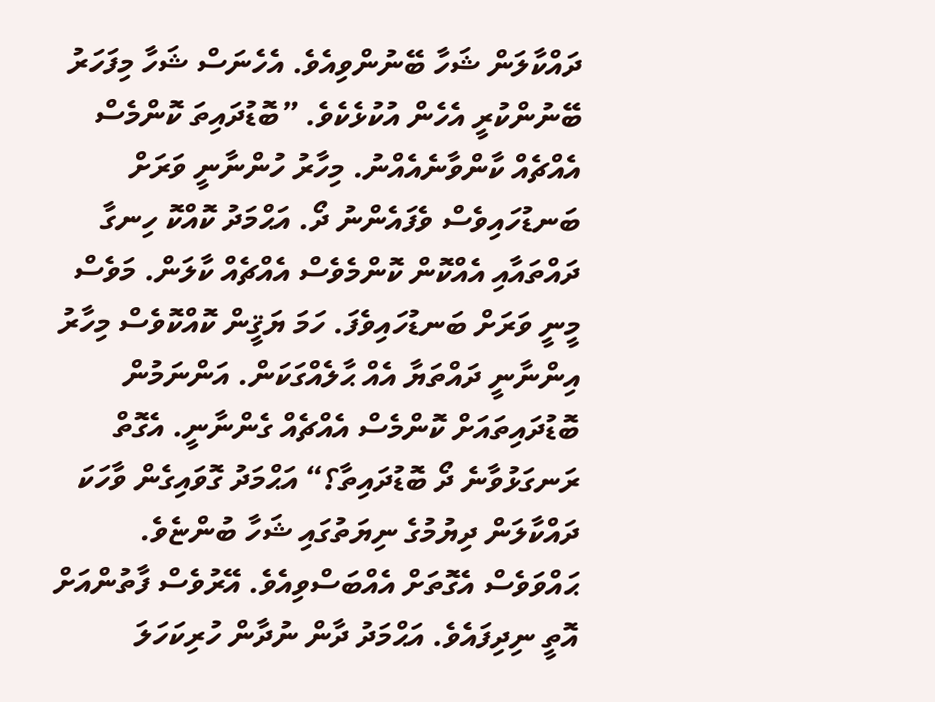ދައްކާލަން ޝަހާ ބޭނުންވިއެވެ. އެހެނަސް ޝަހާ މިފަހަރު ބޭނުންކުރީ އެހެން އުކުޅެކެވެ. ”ބޮޑުދައިތަ ކޮންމެސް އެއްޗެއް ކާންވާނެއެއްނު. މިހާރު ހުންނާނީ ވަރަށް ބަނޑުހައިވެސް ވެފައެންނު ދޯ. އަޙްމަދު ކޮއްކޮ ހިނގާ ދައްތައާއި އެއްކޮން ކޮންމެވެސް އެއްޗެއް ކާލަން. މަވެސް މީނީ ވަރަށް ބަނޑުހައިވެފަ. ހަމަ ޔަޤީން ކޮއްކޮވެސް މިހާރު އިންނާނީ ދައްތަޔާ އެއް ޙާލެއްގަކަން. އަންނަމުން ބޮޑުދައިތައަށް ކޮންމެސް އެއްޗެއް ގެންނާނީ. އެގޮތް ރަނގަޅުވާނެ ދޯ ބޮޑުދައިތާ؟“ އަޙްމަދު ގޮވައިގެން ވާހަކަ ދައްކާލަން ދިޔުމުގެ ނިޔަތުގައި ޝަހާ ބުންޏެވެ. ޙައްވަވެސް އެގޮތަށް އެއްބަސްވިއެވެ. އޭރުވެސް ފާތުންއަށް އޮތީ ނިދިފައެވެ. އަޙްމަދު ދާން ނުދާން ހުރިކަހަލަ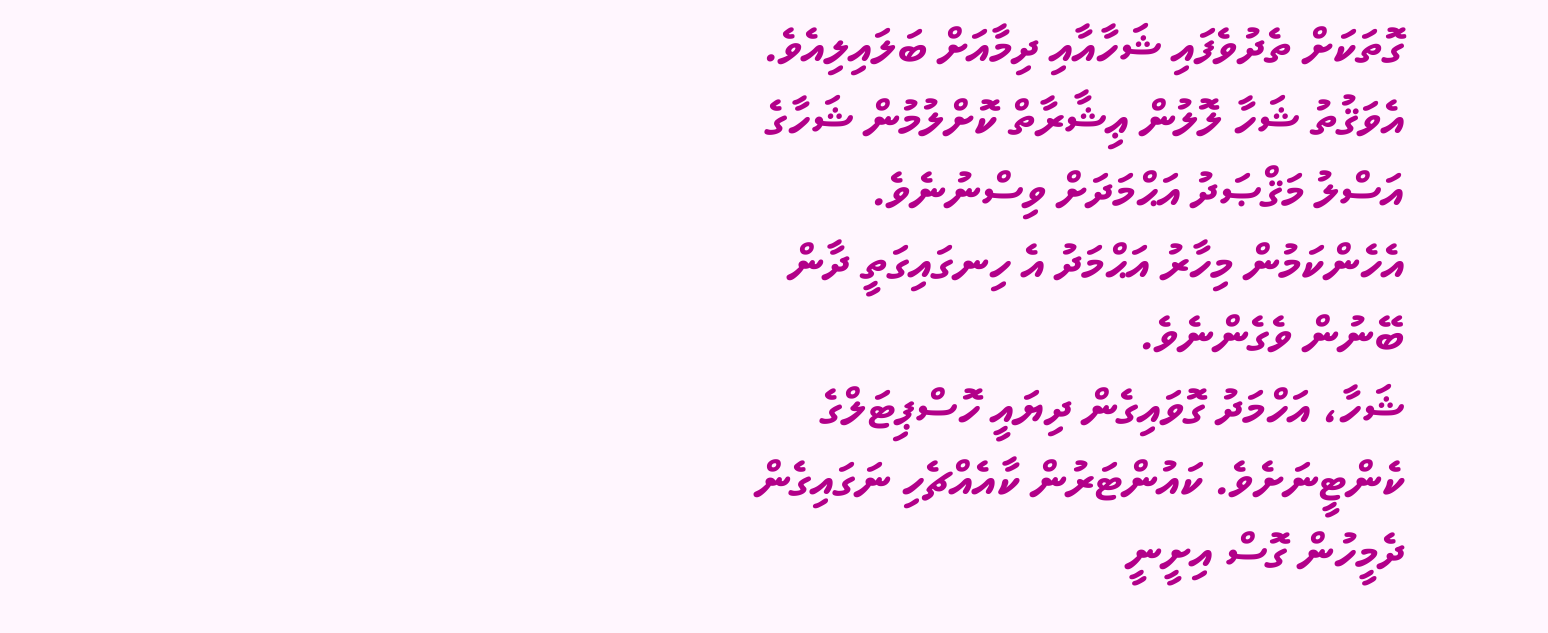ގޮތަކަށް ތެދުވެފައި ޝަހާއާއި ދިމާއަށް ބަލައިލިއެވެ. އެވަޤުތު ޝަހާ ލޮލުން ޢިޝާރާތް ކޮށްލުމުން ޝަހާގެ އަސްލު މަޤްޞަދު އަޙްމަދަށް ވިސްނުނެވެ. އެހެންކަމުން މިހާރު އަޙްމަދު އެ ހިނގައިގަތީ ދާން ބޭނުން ވެގެންނެވެ.
ޝަހާ، އަހްމަދު ގޮވައިގެން ދިޔައީ ހޮސްޕިޓަލްގެ ކެންޓީނަށެވެ. ކައުންޓަރުން ކާއެއްޗެހި ނަގައިގެން ދެމީހުން ގޮސް އިށީނީ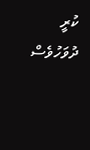ކުރީ ދުވަހުވެސް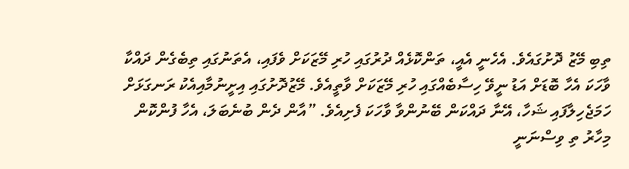ތިބި މޭޒު ދޮށުގައެވެ. އެހެނީ އެއީ، ތަންކޮޅެއް ދުރުގައި ހުރި މޭޒަކަށް ވެފައި، އެތަނުގައި ތިބެގެން ދައްކާ ވާހަކަ އެހާ ބޮޑަށް އަޑު ނީވޭ ހިސާބެއްގައި ހުރި މޭޒަކަށް ވާތީއެވެ. މޭޒުދޮށުގައި އިށީނުމާއިއެކު ރަނގަޅަށް ހަމަޖެހިލާފައި ޝަހާ، އޭނާ ދައްކަން ބޭނުންވާ ވާހަކަ ފެށިއެވެ. ”އާން ދެން ބުނެބަލަ، އެހާ ފުންކޮން މިހާރު ތި ވިސްނަނީ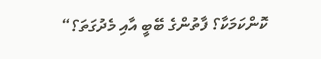ކޮންކަމަކާ؟ ފާތުންގެ ބޭބީ އާއި މެދުގަތަ؟“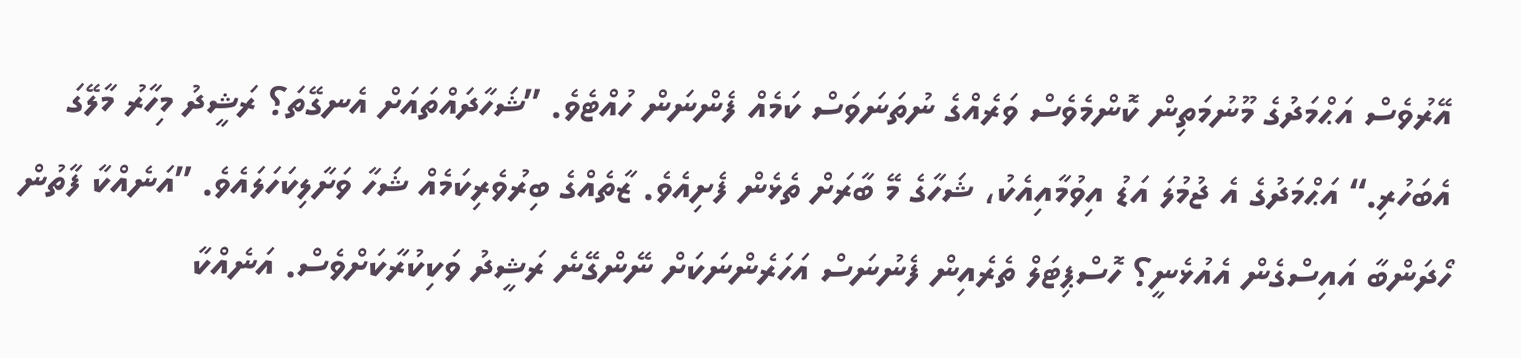އޭރުވެސް އަޙްމަދުގެ މޫނުމަތިން ކޮންމެވެސް ވަރެއްގެ ނުތަނަވަސް ކަމެއް ފެންނަން ހުއްޓެވެ. ”ޝަހާދައްތައަށް އެނގޭތަ؟ ރަޝީދު މިހާރު މާލޭގަ އެބަހުރި.“ އަޙްމަދުގެ އެ ޖުމުލަ އަޑު އިވުމާއިއެކު، ޝަހާގެ މޭ ބާރަށް ތެޅެން ފެށިއެވެ. ޒާތެއްގެ ބިރުވެރިކަމެއް ޝަހާ ވަށާލިކަހަލައެވެ. ”އަނެއްކާ ފާތުން ހޯދަންބާ އައިސްގެން އެއުޅެނީ؟ ހޮސްޕިޓަލް ތެރެއިން ފެނުނަސް އަހަރެންނަކަށް ނޭންގޭނެ ރަޝީދު ވަކިކުރާކަށްވެސް. އަނެއްކާ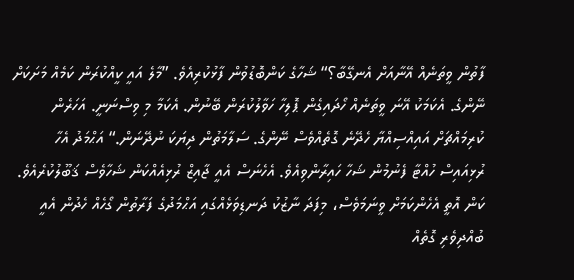ފާތުން ވީތަނެއް އޭނާއަށް އެނގޭބާ؟“ ޝަހާގެ ކަންބޮޑުވުން ފާޅުކުރިއެވެ. ”މާލެ އައީ ކީއްކުރަން ކަމެއް މަށަކަށް ނޭންގެ. އެކަމަކު އޭނަ ވީތަނެއް ހޯދައިގެން ޕޮލިހާ ހަވާލުކުރަން ބޭނުން. އެކަމާ މި ވިސްނަނީ. އަހަރެން ކުރިމައްޗަށް އައިއްސިއްޔާ ހެދޭނެ ގޮތެއްވެސް ނޭންގެ. ސަލާމަތުން ދިޔަކަ ނުދޭނަން.“ އަޙްމަދު އެހާ ރުޅިއައިސް ހުއްޓާ ފެނުމުން ޝަހާ ހައިރާންވިއެވެ. އެހެނަސް އެއީ ޖާއިޒް ރުޅިއެއްކަން ޝަހާވެސް ޤަބޫލުކުރެއެވެ. ކަން އޮތީ އެހެންކަމަށް ވީނަމަވެސް، މިފަދަ ނާޒުކު ދަނޑިވަޅެއްގައި އަޙްމަދުގެ ފަރާތުން ގޯހެއް ހެދުން އެއީ ބުއްދިވެރި ގޮތެއް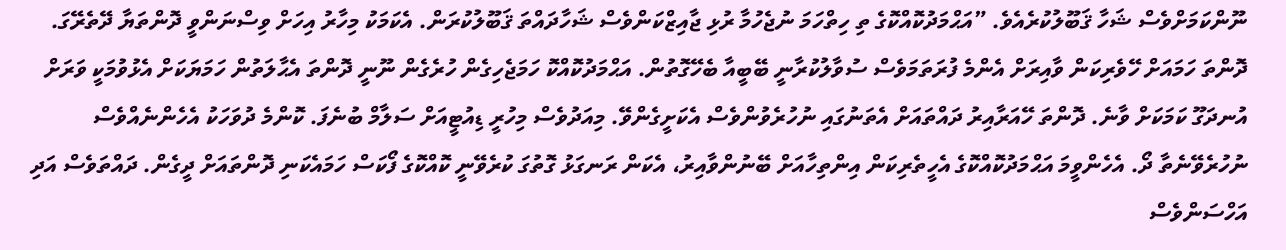ނޫންކަމަށްވެސް ޝަހާ ޤަބޫލުކުރެއެވެ. ”އަޙްމަދުކޮއްކޮގެ ތި ހިތްހަމަ ނުޖެހުމާ ރުޅި ޖާއިޒްކަންވެސް ޝަހާދައްތަ ޤަބޫލުކުރަން. އެކަމަކު މިހާރު އިހަށް ވިސްނަންވީ ދޮންތަޔާ ދޭތެރޭގަ. ދޮންތަ ހަމައަށް ހޭވެރިކަން ވާއިރަށް އެންމެ ފުރަތަމަވެސް ސުވާލުކުރާނީ ބޭބީއާ ބެހޭގޮތުން. އަޙްމަދުކޮއްކޮ ހަމަޖެހިގެން ހުރެގެން ނޫނީ ދޮންތަ އެޙާލަތުން ހަމަޔަކަށް އެޅުވުމަކީ ވަރަށް އުނދަގޫ ކަމަކަށް ވާނެ. ދޮންތަ ހޭއަރާއިރު ދައްތައަށް އެތަނުގައި ނުހުރެވުންވެސް އެކަށީގެންވޭ. މިއަދުވެސް މިހުރީ ޑިއުޓީއަށް ސަލާމް ބުނެފަ. ކޮންމެ ދުވަހަކު އެހެންނެއްވެސް ނުހުރެވޭނެތާ ދޯ. އެހެންވީމަ އަޙްމަދުކޮއްކޮގެ އެހީތެރިކަން އިންތިހާއަށް ބޭނުންވާއިރު، އެކަން ރަނގަޅު ގޮތުގަ ކުރެވޭނީ ކޮއްކޮގެ ފޯކަސް ހަމައެކަނި ދޮންތައަށް ދީގެން. ދައްތަވެސް އަދި އަހްސަންވެސް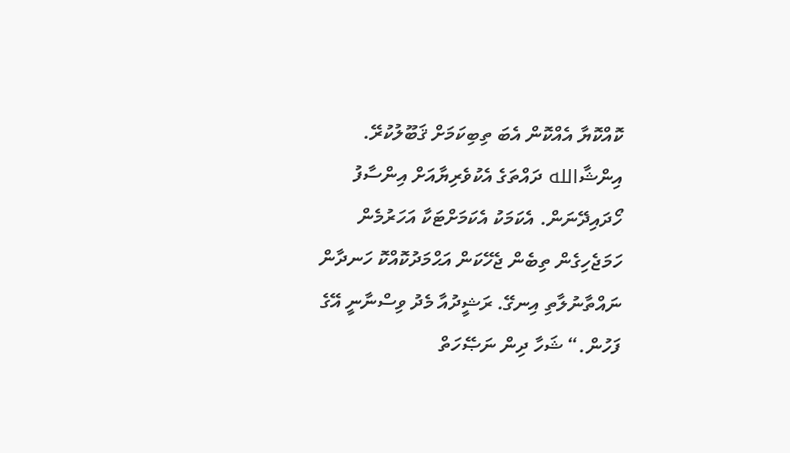ކޮއްކޮޔާ އެއްކޮން އެބަ ތިބިކަމަށް ޤަބޫލުކުރޭ. އިންޝާالله ދައްތަގެ އެކުވެރިޔާއަށް އިންސާފު ހޯދައިދޭނަން. އެކަމަކު އެކަމަށްޓަކާ އަހަރުމެން ހަމަޖެހިގެން ތިބެން ޖެހޭކަން އަޙްމަދުކޮއްކޮ ހަނދާން ނައްތާނުލާތި އިނގޭ. ރަޝީދުއާ މެދު ވިސްނާނީ އޭގެ ފަހުން.“ ޝަހާ ދިން ނަޞޭހަތް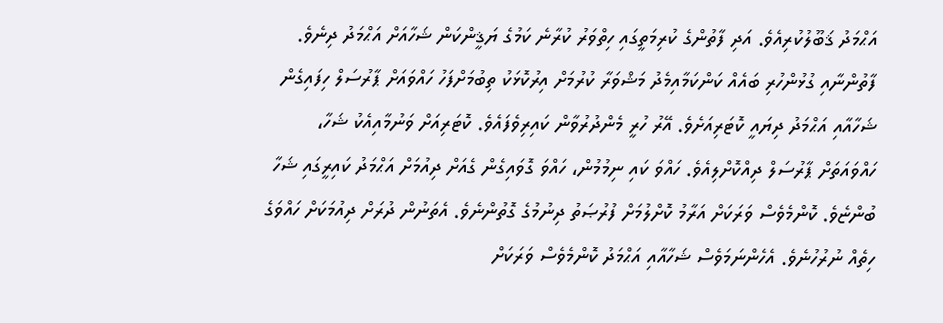އަޙްމަދު ޤަބޫލުކުރިއެވެ. އަދި ފާތުންގެ ކުރިމަތީގައި ހިތްވަރު ކުރާނެ ކަމުގެ ޔަޤީންކަން ޝަހާއަށް އަޙްމަދު ދިނެވެ.
ފާތުންނާއި ގުޅުންހުރި ބައެއް ކަންކަމާއިމެދު މަޝްވަރާ ކުރުމަށް އިރުކޮޅަކު ތިބުމަށްފަހު ހައްވައަށް ޕާރުސަލް ހިފައިގެން ޝަހާއާއި އަޙްމަދު ދިޔައީ ކޮޓަރިއަށެވެ. އޭރު ހުރީ މެންދުރުވާން ކައިރިވެފައެވެ. ކޮޓަރިއަށް ވަނުމާއިއެކު ޝަހާ، ހައްވައަތަށް ޕާރުސަލް ދިއްކޮށްލިއެވެ. ހައްވަ ކައި ނިމުމުން، ހައްވަ ގޮވައިގެން ގެއަށް ދިއުމަށް އަޙްމަދު ކައިރީގައި ޝަހާ ބުންޏެވެ. ކޮންމެވެސް ވަރަކަށް އަރާމު ކޮށްލުމަށް ފުރުޞަތު ދިނުމުގެ ގޮތުންނެވެ. އެތަނުން ދުރަށް ދިއުމަކަށް ހައްވަގެ ހިތެއް ނުރުހުނެވެ. އެހެންނަމަވެސް ޝަހާއާއި އަޙްމަދު ކޮންމެވެސް ވަރަކަށް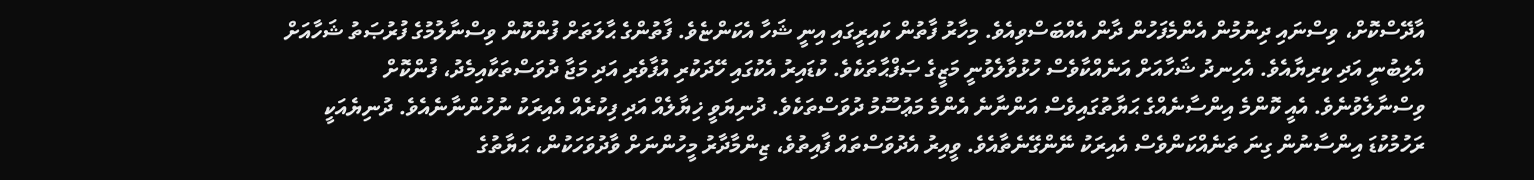އާދޭސްކޮށް، ވިސްނައި ދިނުމުން އެންމެފަހުން ދާން އެއްބަސްވިއެވެ. މިހާރު ފާތުން ކައިރީގައި އިނީ ޝަހާ އެކަންޏެވެ. ފާތުންގެ ޙާލަތަށް ފުންކޮން ވިސްނާލުމުގެ ފުރުޞަތު ޝަހާއަށް އެލިބުނީ އަދި ކިރިޔާއެވެ. އެހިނދު ޝަހާއަށް އަނެއްކާވެސް ހުޅުވާލެވުނީ މަޒީގެ ޞަފްޙާތަކެވެ. ކުޑައިރު އެކުގައި ހޭދަކުރި އުފާވެރި އަދި މަޖާ ދުވަސްތަކާއިމެދު، ފުންކޮށް ވިސްނާލެވުނެވެ. އެއީ ކޮންމެ އިންސާނެއްގެ ޙަޔާތުގައިވެސް އަންނާނެ އެންމެ މަޢުސޫމު ދުވަސްތަކެވެ. ދުނިޔަވީ ޚިޔާލެއް އަދި ފިކުރެއް އެއިރަކު ނުހުންނާނެއެވެ. ދުނިޔެއަކީ ރަހުމުކުޑަ އިންސާނުން ގިނަ ތަނެއްކަންވެސް އެއިރަކު ނޭންގޭނެތާއެވެ. ވީއިރު އެދުވަސްތައް ފާއިތުވެ، ޒިންމާދާރު މީހުންނަށް ވާދުވަހަކުން، ޙަޔާތުގެ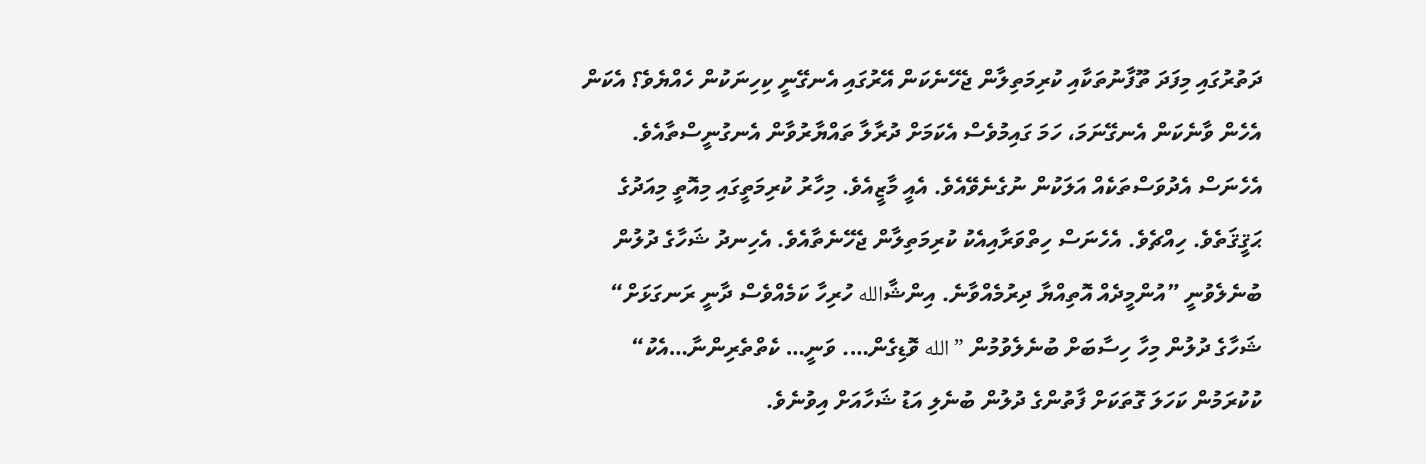ދަތުރުގައި މިފަދަ ތޫފާނުތަކާއި ކުރިމަތިލާން ޖެހޭނެކަން އޭރުގައި އެނގޭނީ ކިހިނަކުން ހެއްޔެވެ؟ އެކަން އެހެން ވާނެކަން އެނގޭނަމަ، ހަމަ ގައިމުވެސް އެކަމަށް ދުރާލާ ތައްޔާރުވާން އެނގުނީސްތާއެވެ. އެހެނަސް އެދުވަސްތަކެއް އަލަކުން ނުގެނެވޭއެވެ. އެއީ މާޒީއެވެ. މިހާރު ކުރިމަތީގައި މިއޮތީ މިއަދުގެ ޙަޤީޤަތެވެ. ހިއްޗެވެ. އެހެނަސް ހިތްވަރާއިއެކު ކުރިމަތިލާން ޖެހޭނެތާއެވެ. އެހިނދު ޝަހާގެ ދުލުން ބުނެލެވުނީ ”އުންމީދެއް އޮތިއްޔާ ދިރުމެއްވާނެ. އިންޝާالله ހުރިހާ ކަމެއްވެސް ދާނީ ރަނގަޅަށް“ ޝަހާގެ ދުލުން މިހާ ހިސާބަށް ބުނެލެވުމުން ”الله ވޮޑިގެން…. ވަނީ… ކެތްތެރިންނާ…އެކު“ ކުކުރަމުން ކަހަލަ ގޮތަކަށް ފާތުންގެ ދުލުން ބުނެލި އަޑު ޝަހާއަށް އިވުނެވެ.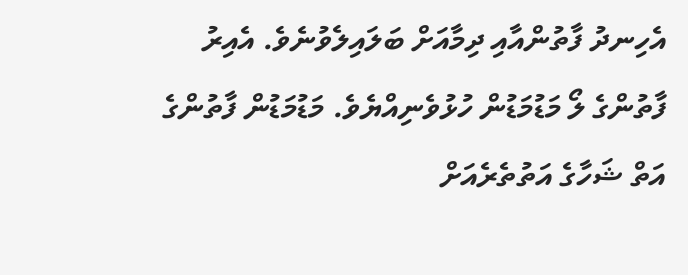އެހިނދު ފާތުންއާއި ދިމާއަށް ބަލައިލެވުނެވެ. އެއިރު ފާތުންގެ ލޯ މަޑުމަޑުން ހުޅުވެނިއްޔެވެ. މަޑުމަޑުން ފާތުންގެ އަތް ޝަހާގެ އަތުތެރެއަށް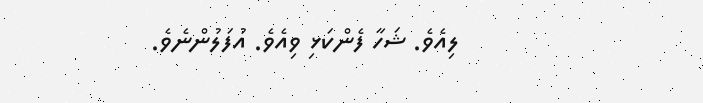ލިއެވެ. ޝަހާ ފެންކަޅި ވިއެވެ. އުފަލުންނެވެ.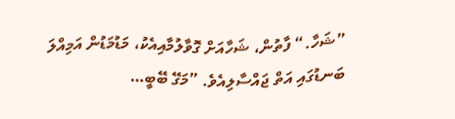”ޝަހާ.“ ފާތުން، ޝަހާއަށް ގޮވާލުމާއިއެކު، މަޑުމަޑުން އަމިއްލަ ބަނޑުގައި އަތް ޖައްސާލިއެވެ. ”މަގޭ ބޭބީ…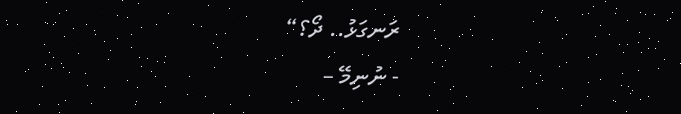ރަނގަޅު.. ދޯ؟“
- ނުނިމޭ –